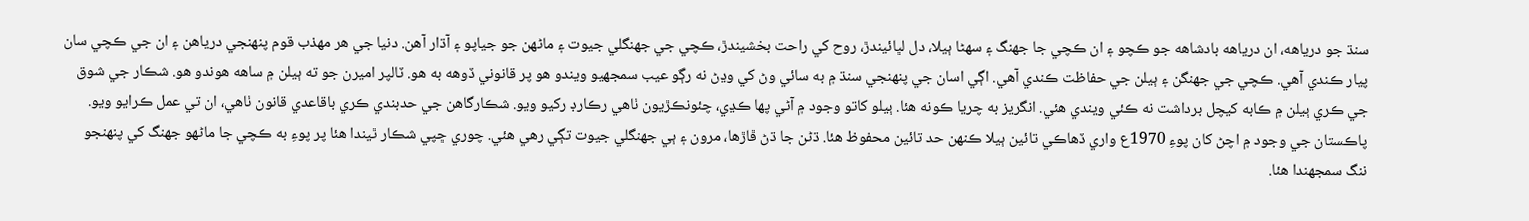سنڌ جو درياهه، ان درياهه بادشاهه جو ڪچو ۽ ان ڪچي جا جهنگ ۽ سهڻا ٻيلا، دل لڀائيندڙ، روح کي راحت بخشيندڙ، ڪچي جي جهنگلي جيوت ۽ ماڻهن جو جياپو ۽ آڌار آهن. دنيا جي هر مهذب قوم پنهنجي درياهن ۽ ان جي ڪچي سان پيار ڪندي آهي. ڪچي جي جهنگن ۽ ٻيلن جي حفاظت ڪندي آهي. اڳي اسان جي پنهنجي سنڌ ۾ به سائي وڻ کي وڍڻ نه رڳو عيب سمجهيو ويندو هو پر قانوني ڏوهه به هو. ٽالپر اميرن جو ته ٻيلن ۾ ساهه هوندو هو. شڪار جي شوق جي ڪري ٻيلن ۾ ڪابه کيچل برداشت نه ڪئي ويندي هئي. انگريز به چريا ڪونه هئا. ٻيلو کاتو وجود ۾ آڻي پها ڪڍي، چئونڪڙيون ٺاهي رڪارڊ رکيو ويو. شڪارگاهن جي حدبندي ڪري باقاعدي قانون ٺاهي، ان تي عمل ڪرايو ويو. پاڪستان جي وجود ۾ اچڻ کان پوءِ 1970ع واري ڏهاڪي تائين ٻيلا ڪنهن حد تائين محفوظ هئا. ڌڻن جا ڌڻ ڦاڙها، مرون ۽ ٻي جهنگلي جيوت تڳي رهي هئي. چوري ڇپي شڪار ٿيندا هئا پر پوءِ به ڪچي جا ماڻهو جهنگ کي پنهنجو ننگ سمجهندا هئا.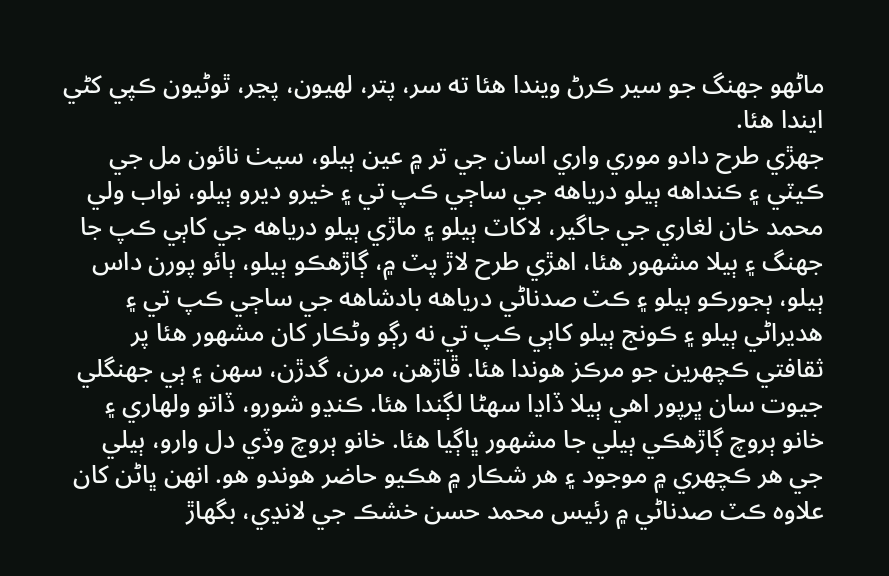ماڻهو جهنگ جو سير ڪرڻ ويندا هئا ته سر، پتر، لهيون، پڃر، ٿوڻيون ڪپي کڻي ايندا هئا.
جهڙي طرح دادو موري واري اسان جي تر ۾ عين ٻيلو، سيٺ نائون مل جي ڪيٽي ۽ ڪنداهه ٻيلو درياهه جي ساڄي ڪپ تي ۽ خيرو ديرو ٻيلو، نواب ولي محمد خان لغاري جي جاگير، لاکاٽ ٻيلو ۽ ماڙي ٻيلو درياهه جي کاٻي ڪپ جا جهنگ ۽ ٻيلا مشهور هئا، اهڙي طرح لاڙ پٽ ۾، ڳاڙهڪو ٻيلو، ٻائو پورن داس ٻيلو، ٻجورڪو ٻيلو ۽ ڪٽ صدناڻي درياهه بادشاهه جي ساڄي ڪپ تي ۽ هديراڻي ٻيلو ۽ ڪونج ٻيلو کاٻي ڪپ تي نه رڳو وڻڪار کان مشهور هئا پر ثقافتي ڪچهرين جو مرڪز هوندا هئا. ڦاڙهن، مرن، گدڙن، سهن ۽ ٻي جهنگلي جيوت سان ڀرپور اهي ٻيلا ڏاڍا سهڻا لڳندا هئا. ڪنڍو شورو، ڏاتو ولهاري ۽ خانو ٻروچ ڳاڙهڪي ٻيلي جا مشهور ڀاڳيا هئا. خانو ٻروچ وڏي دل وارو، ٻيلي جي هر ڪچهري ۾ موجود ۽ هر شڪار ۾ هڪيو حاضر هوندو هو. انهن ڀاڻن کان علاوه ڪٽ صدناڻي ۾ رئيس محمد حسن خشڪ جي لانڍي، بگهاڙ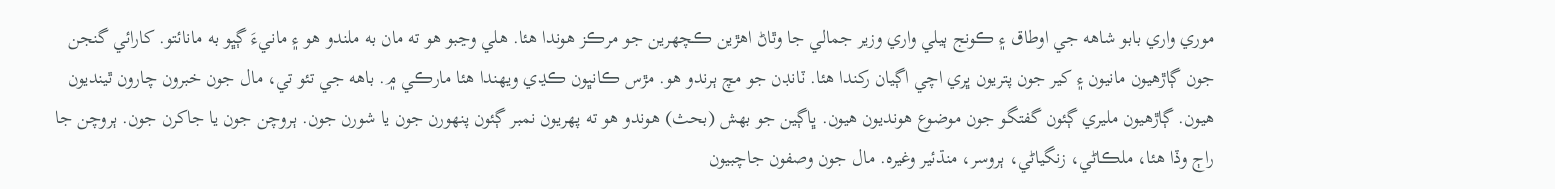موري واري بابو شاهه جي اوطاق ۽ ڪونج ٻيلي واري وزير جمالي جا وٿاڻ اهڙين ڪچهرين جو مرڪز هوندا هئا. هلي وڃبو هو ته مان به ملندو هو ۽ مانيءَ ڳڀو به مانائتو. کارائي گنجن جون ڳاڙهيون مانيون ۽ کير جون پتريون ڀري اچي اڳيان رکندا هئا. ٽانڊن جو مچ ٻرندو هو. مڙس ڪانڀون ڪڍي ويهندا هئا مارڪي ۾. باهه جي تئو تي، مال جون خبرون چارون ٿينديون هيون. ڳاڙهيون مليري ڳئون گفتگو جون موضوع هونديون هيون. ڀاڳين جو بهش (بحث) هوندو هو ته پهريون نمبر ڳئون پنهورن جون يا شورن جون. ٻروچن جون يا جاکرن جون. ٻروچن جا راڄ وڏا هئا، ملڪاڻي، زنگياڻي، ٻروسر، منڌئير وغيره. مال جون وصفون جاچبيون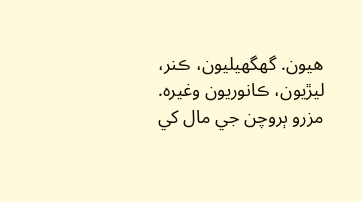هيون. گهگهيليون، ڪنر، ليڙيون، ڪانوريون وغيره. مزرو ٻروچن جي مال کي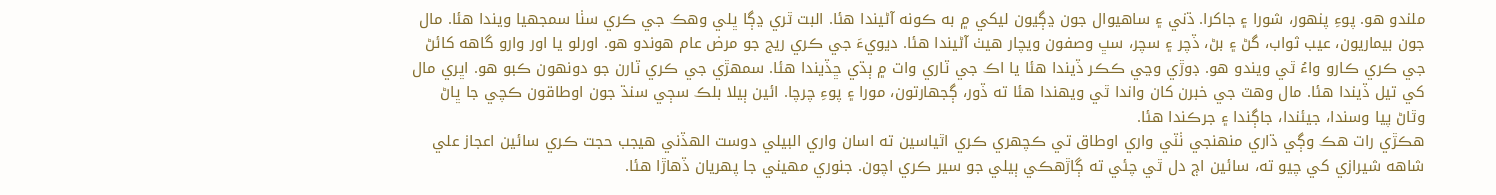ملندو هو. پوءِ پنهور، شورا ۽ جاکرا. ڌني ۽ ساهيوال جون ڍڳيون ليکي ۾ به ڪونه آڻيندا هئا. البت ٿري ڍڳا ڀلي وهڪ جي ڪري سٺا سمجهيا ويندا هئا. مال جون بيماريون، عيب ثواب، گڻ ۽ بڻ، ڏچر ۽ سچر، سڀ وصفون ويچار هيٺ آڻيندا هئا. ديويءَ جي ڪري ريج جو مرض عام هوندو هو. اورلو يا اور وارو گاهه کائڻ جي ڪري ڪارو واءُ ٿي ويندو هو. ڊوڙي وڃي ڪڪر ڏيندا هئا يا اڪ جي ٽاري وات ۾ ٻڌي ڇڏيندا هئا. سمهڙي جي ڪري ٽارن جو دونهون ڪبو هو. اڀري مال کي تيل ڏيندا هئا. مال وهٽ جي خبرن کان واندا ٿي ويهندا هئا ته ڏور، ڳجهارتون، مورا ۽ پوءِ چرچا. ائين ٻيلا بلڪ سڄي سنڌ جون اوطاقون ڪچي جا ڀاڻ وٿاڻ پيا وسندا، جيئندا، جاڳندا ۽ جرڪندا هئا.
هڪڙي رات هڪ وڳي ڌاري منهنجي ٺٽي واري اوطاق تي ڪچهري ڪري اٿياسين ته اسان واري البيلي دوست الهڏني هيجب حجت ڪري سائين اعجاز علي شاهه شيرازي کي چيو ته، سائين اڄ دل ٿي چئي ته ڳاڙهڪي ٻيلي جو سير ڪري اچون. جنوري مهيني جا پهريان ڏهاڙا هئا.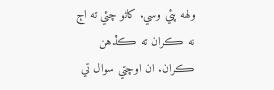ولهه پئي وسي. کاڻو چئي ته اڄ نه ڪران ته ڪڏهن ڪران. ان اوچتي سوال تي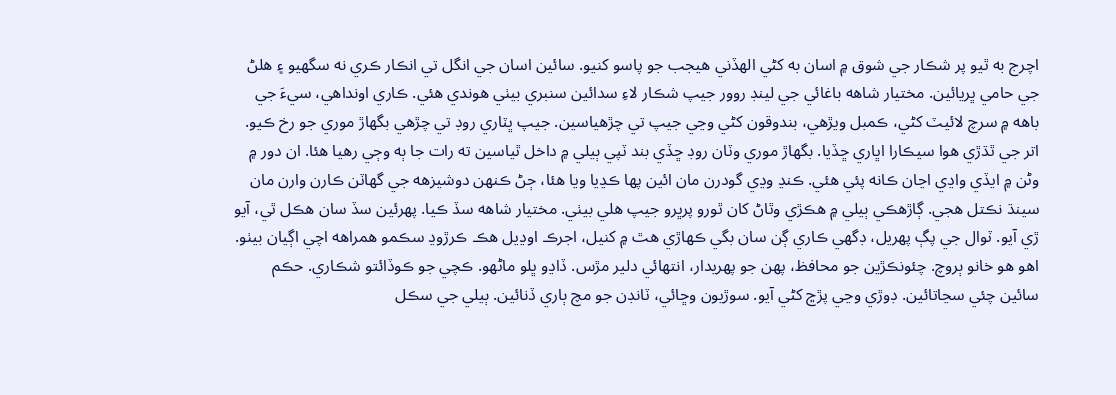اچرج به ٿيو پر شڪار جي شوق ۾ اسان به کڻي الهڏني هيجب جو پاسو کنيو. سائين اسان جي انگل تي انڪار ڪري نه سگهيو ۽ هلڻ جي حامي ڀريائين. مختيار شاهه باغائي جي لينڊ روور جيپ شڪار لاءِ سدائين سنبري بيٺي هوندي هئي. ڪاري اونداهي، سيءَ جي باهه ۾ سرچ لائيٽ کڻي، ڪمبل ويڙهي، بندوقون کڻي وڃي جيپ تي چڙهياسين. جيپ ڀٽاري روڊ تي چڙهي بگهاڙ موري جو رخ ڪيو. اتر جي ٿڌڙي هوا سيڪارا اڀاري ڇڏيا. بگهاڙ موري وٽان روڊ ڇڏي بند ٽپي ٻيلي ۾ داخل ٿياسين ته رات جا ٻه وڄي رهيا هئا. ان دور ۾ وڻن ۾ ايڏي واڍي اڃان ڪانه پئي هئي. ڪنڍ وڍي گودرن مان ائين پها ڪڍيا ويا هئا، ڄڻ ڪنهن دوشيزهه جي گهاٽن ڪارن وارن مان سينڌ نڪتل هجي. ڳاڙهڪي ٻيلي ۾ هڪڙي وٿاڻ کان ٿورو پرڀرو جيپ هلي بيٺي. مختيار شاهه سڏ ڪيا. پهرئين سڏ سان هڪل ٿي، آيو ڙي آيو. ٽوال جي پڳ پهريل، ڊگهي ڪاري ڳن سان بگي ڪهاڙي هٿ ۾ کنيل، اجرڪ اوڍيل هڪ ڪرڙوڍ سڪمو همراهه اچي اڳيان بيٺو. اهو هو خانو ٻروچ. چئونڪڙين جو محافظ، پهن جو پهريدار، انتهائي دلير مڙس. ڏاڍو ڀلو ماڻهو. ڪچي جو ڪوڏائتو شڪاري. حڪم سائين چئي سڃاتائين. ڊوڙي وڃي پڙڇ کڻي آيو. سوڙيون وڇائي، ٽانڊن جو مچ ٻاري ڏنائين. ٻيلي جي سڪل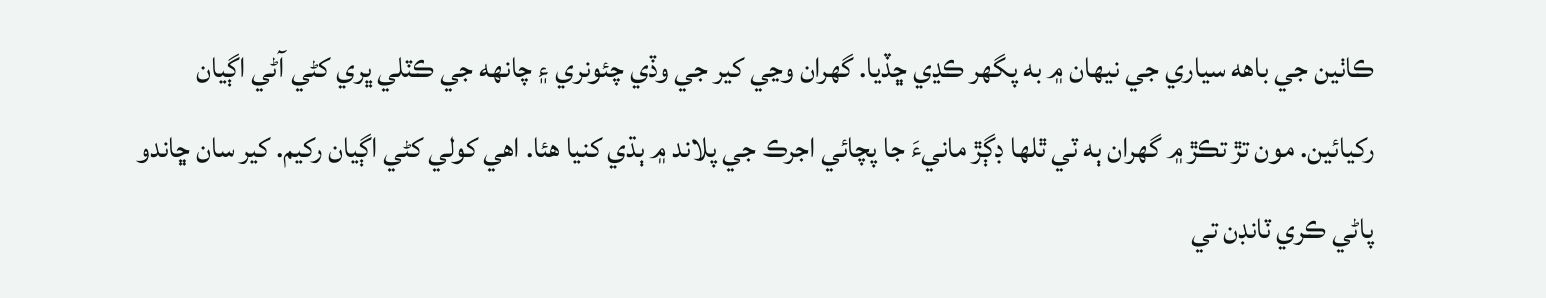ڪاٺين جي باهه سياري جي نيهان ۾ به پگهر ڪڍي ڇڏيا. گهران وڃي کير جي وڏي چئونري ۽ چانهه جي ڪٽلي ڀري کڻي آڻي اڳيان رکيائين. مون تڙ تڪڙ ۾ گهران ٻه ٽي ٿلها ڊڳڙ مانيءَ جا پچائي اجرڪ جي پلاند ۾ ٻڌي کنيا هئا. اهي کولي کڻي اڳيان رکيم. کير سان ڇاندو پاڻي ڪري ٽانڊن تي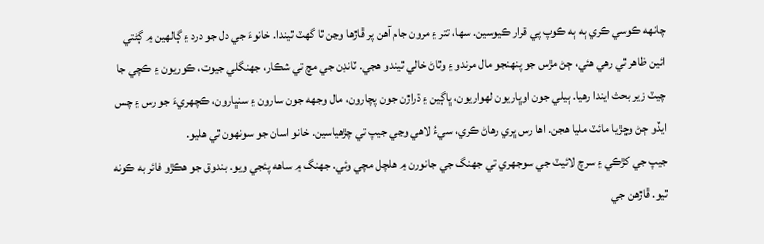چانهه ڪوسي ڪري ٻه ٻه ڪوپ پي قرار ڪيوسين. سها، تتر ۽ مرون جام آهن پر ڦاڙها وڃن ٿا گهٽ ٿيندا. خانوءَ جي دل جو درد ۽ ڳالهين ۾ ڳڻتي ائين ظاهر ٿي رهي هئي، ڄڻ مڙس جو پنهنجو مال مرندو ۽ وٿاڻ خالي ٿيندو هجي. ٽانڊن جي مچ تي شڪار، جهنگلي جيوت، ڪوريون ۽ ڪچي جا چيٽ زير بحث ايندا رهيا. ٻيلي جون اوڀاريون لهواريون، ڀاڳين ۽ ڌراڙن جون پچارون، مال وجهه جون سارون ۽ سنڀارون، ڪچهريءَ جو رس ۽ چس ايڏو ڄڻ وڇڙيا مائٽ مليا هجن. اها رس ڀري رهاڻ ڪري، سيءُ لاهي وڃي جيپ تي چڙهياسين. خانو اسان جو سونهون ٿي هليو.
جيپ جي کڙڪي ۽ سرچ لائيٽ جي سوجهري تي جهنگ جي جانورن ۾ هلچل مچي وئي. جهنگ ۾ ساهه پئجي ويو. بندوق جو هڪڙو فائر به ڪونه ٿيو. ڦاڙهن جي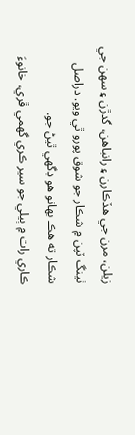زيلن، مرن جي هڏڪارن ۽ رانباهن، گدڙن ۽ سهن جي ٺينگ ٽپن ۾ شڪار جو شوق پورو ٿي ويو. دراصل شڪار ته هڪ بهانو هو ڊگهي ٿيڻ جو.
ڪاري رات ۾ ٻيلي جو سير ڪري گهمي ڦري، خانوءَ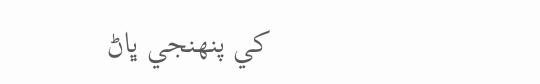کي پنهنجي ڀاڻ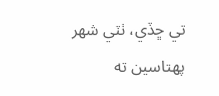تي ڇڏي، ٺٽي شهر پهتاسين ته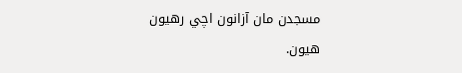مسجدن مان آزانون اچي رهيون هيون.